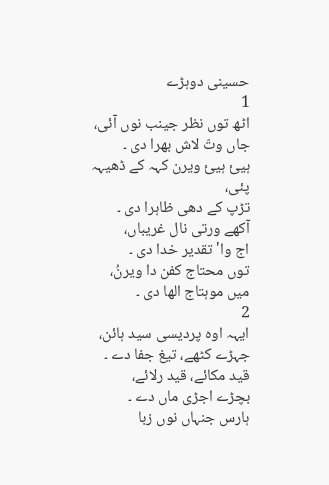حسینی دوہڑے
1
اٹھ توں نظر جینب نوں آئی،
جاں وتّ لاش بھرا دی ۔
ہیئ ہیئ ویرن کہہ کے ڈھیہہ پئی،
تڑپ کے دھی ظاہرا دی ۔
آکھے ورتی نال غریباں،
اج وا' تقدیر خدا دی ۔
توں محتاج کفن دا ویرنُ،
میں موہتاج الھا دی ۔
2
ایہہ اوہ پردیسی سید ہائن،
جہڑے کٹھے، تیغ جفا دے ۔
قید مکائے، قید رلائے،
بچڑے اجڑی ماں دے ۔
ہارس جنہاں نوں زبا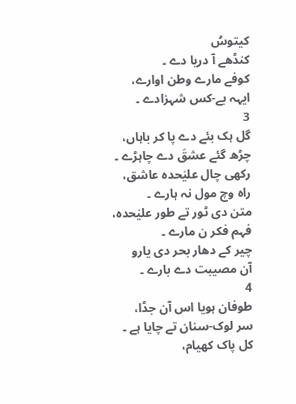کیتوسُ
کنڈھے آ دریا دے ۔
کوفے مارے وطن اوارے،
ایہہ بے-کس شہزادے ۔
3
گل ہک بئے دے پا کر باہاں،
چڑھ گئے عشقَ دے چاہڑے ۔
رکھی چال علیٰحدہ عاشق،
راہ وچ مول نہ ہارے ۔
متن دی ٹور تے طور علیٰحدہ،
فہم فکر ن مارے ۔
چیر کے دھار بحر دی یارو
آن مصیبت دے بارے ۔
4
طوفان ہویا اس آن جڈا،
سر لوک-سنان تے چایا ہے ۔
کل پاک کھیام،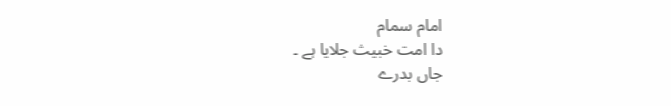امام سمام
دا امت خبیث جلایا ہے ۔
جاں بدرے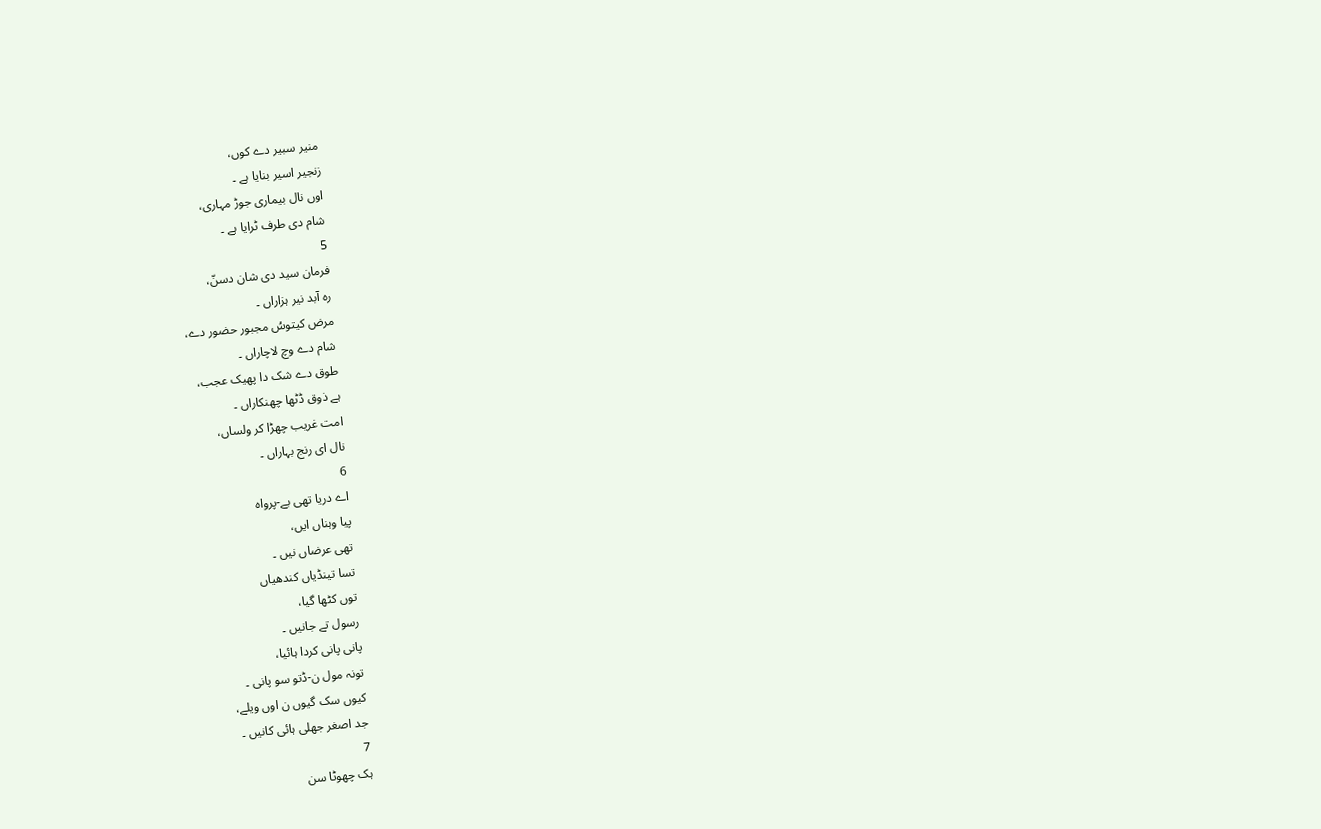منیر سبیر دے کوں،
زنجیر اسیر بنایا ہے ۔
اوں نال بیماری جوڑ مہاری،
شام دی طرف ٹرایا ہے ۔
5
فرمان سید دی شان دسنّ،
رہ آبد نیر ہزاراں ۔
مرض کیتوسُ مجبور حضور دے،
شام دے وچ لاچاراں ۔
طوق دے شک دا پھیک عجب،
ہے ذوق ڈٹھا چھنکاراں ۔
امت غریب چھڑا کر ولساں،
نال ای رنج بہاراں ۔
6
اے دریا تھی بے-پرواہ
پیا وہناں ایں،
تھی عرضاں نیں ۔
تسا تینڈیاں کندھیاں
توں کٹھا گیا،
رسول تے جانیں ۔
پانی پانی کردا ہائیا،
تونہ مول ن-ڈتو سو پانی ۔
کیوں سک گیوں ن اوں ویلے،
جد اصغر جھلی ہائی کانیں ۔
7
ہک چھوٹا سن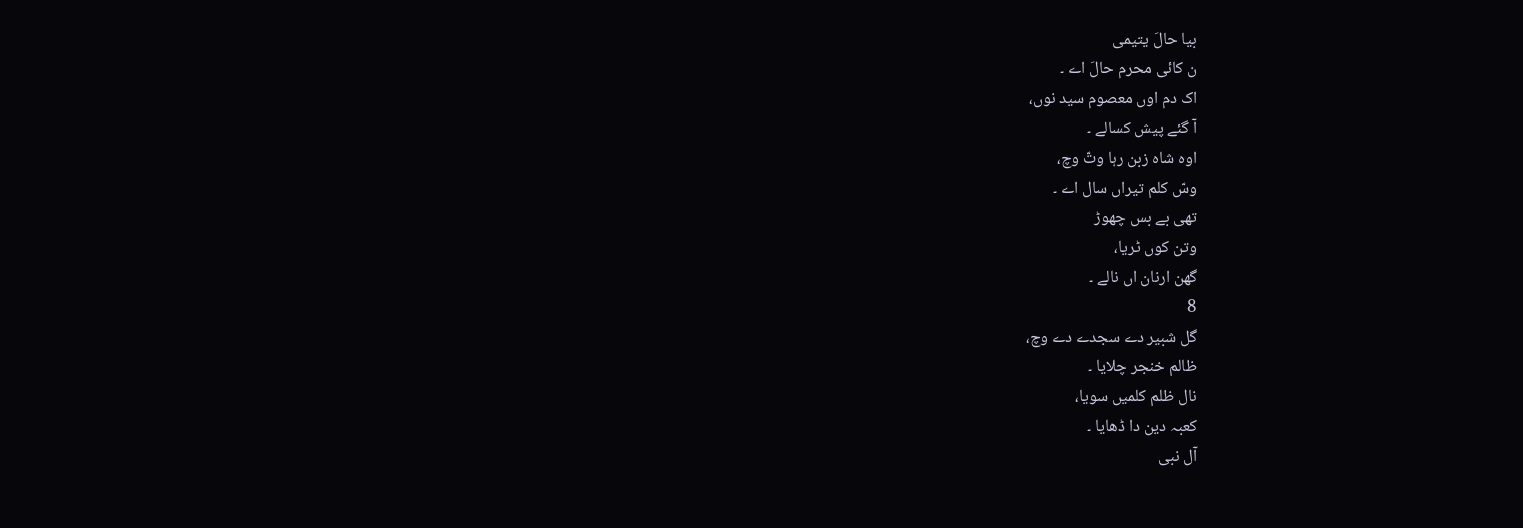بیا حالَ یتیمی
ن کائی محرم حالَ اے ۔
اک دم اوں معصوم سید نوں،
آ گئے پیش کسالے ۔
اوہ شاہ زبن رہا وتّ وچ،
وسّ کلم تیراں سال اے ۔
تھی بے بس چھوڑ
وتن کوں ٹریا،
گھن ارنان اں نالے ۔
8
گل شبیر دے سجدے دے وچ،
ظالم خنجر چلایا ۔
نال ظلم کلمیں سویا،
کعبہ دین دا ڈھایا ۔
آل نبی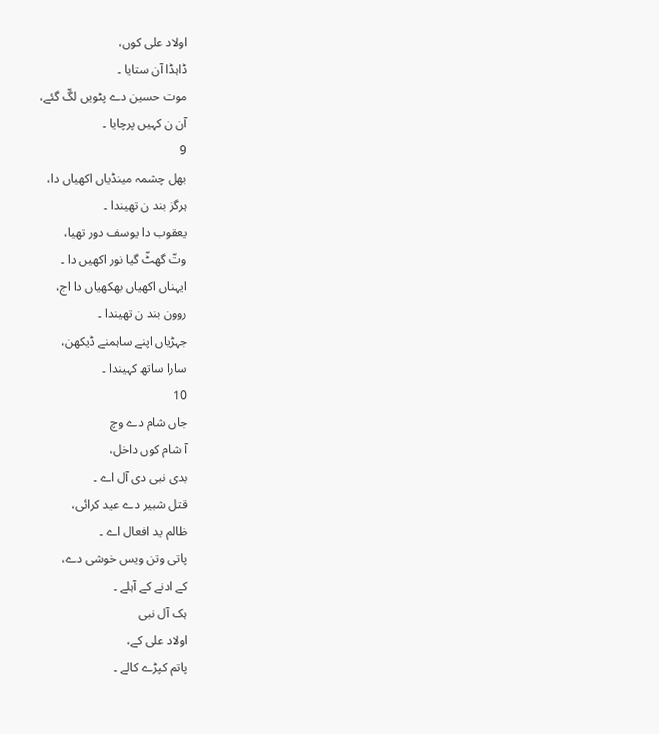اولاد علی کوں،
ڈاہڈا آن ستایا ۔
موت حسین دے پٹویں لگّ گئے،
آن ن کہیں پرچایا ۔
9
بھل چشمہ مینڈیاں اکھیاں دا،
ہرگز بند ن تھیندا ۔
یعقوب دا یوسف دور تھیا،
وتّ گھٹّ گیا نور اکھیں دا ۔
ایہناں اکھیاں بھکھیاں دا اج،
روون بند ن تھیندا ۔
جہڑیاں اپنے ساہمنے ڈیکھن،
سارا ساتھ کہیندا ۔
10
جاں شام دے وچ
آ شام کوں داخل،
بدی نبی دی آل اے ۔
قتل شبیر دے عید کرائی،
ظالم ید افعال اے ۔
پاتی وتن ویس خوشی دے،
کے ادنے کے آہلے ۔
ہک آل نبی
اولاد علی کے،
پاتم کپڑے کالے ۔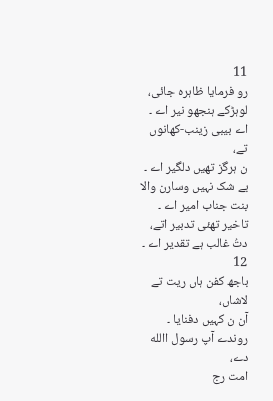11
رو فرمایا ظاہرہ جائی،
لوہڑکے ہنجھو نیر اے ۔
اے بیبی زینب-کھانوں تے،
ن ہرگز تھیں دلگیر اے ۔
بے شک نہیں وسارن والا
بنت جناب امیر اے ۔
تاخیر تھئی تدبیر اتے،
دتُ غالب ہے تقدیر اے ۔
12
باجھ کفن ہاں ریت تے لاشاں،
آن ن کہیں دفنایا ۔
روندے آپ رسول االله دے،
امت رج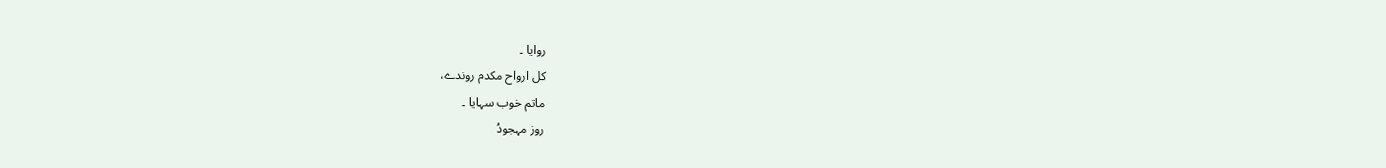روایا ۔
کل ارواح مکدم روندے،
ماتم خوب سہایا ۔
روز مہجودُ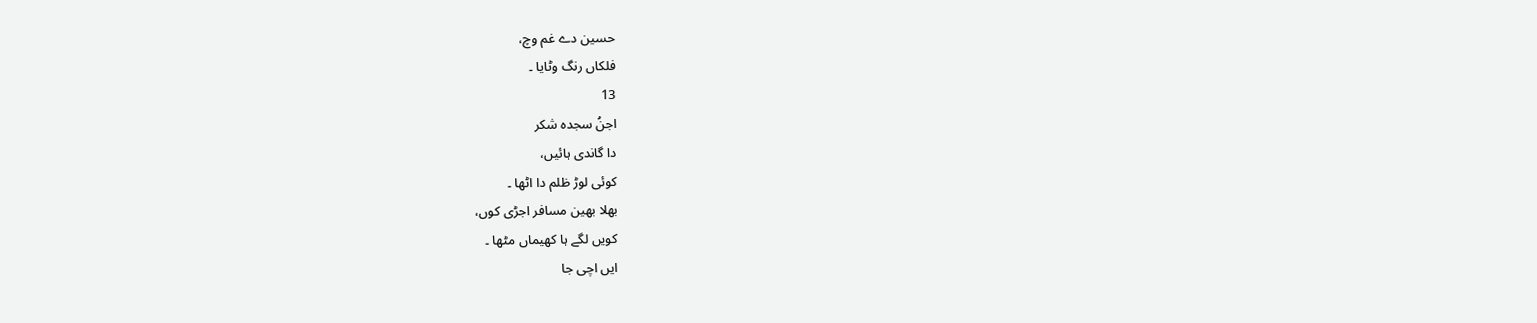حسین دے غم وچ،
فلکاں رنگ وٹایا ۔
13
اجنُ سجدہ شکر
دا گاندی ہائیں،
کوئی لوڑ ظلم دا اٹھا ۔
بھلا بھین مسافر اجڑی کوں،
کویں لگے ہا کھیماں مٹھا ۔
ایں اچی جا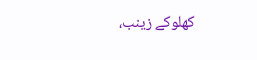کھلوکے زینب،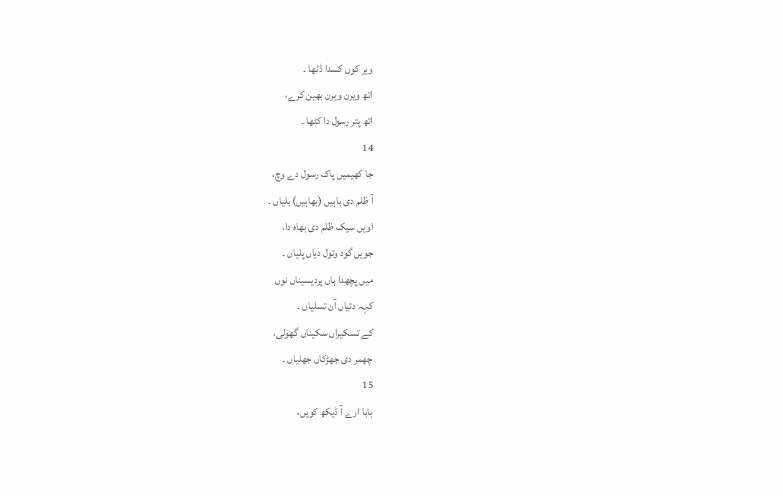ویر کوں کسدا ڈٹھا ۔
اتھ ویرن ویرن بھین کرے،
اتھ پتر رسول دا کٹھا ۔
14
جا کھیمیں پاک رسول دے وچ،
آ ظلم دی باہیں (بھاہیں) بلیاں ۔
اویں سیک ظلم دی بھاہ دا،
جویں گود وتول دیاں پلیاں ۔
میں پچھدا ہاں پردیسیناں نوں
کہہ دتیاں آن تسلیاں ۔
کے تسکیراں سکیناں گھولی،
چھمر دی جھڑکاں جھلیاں ۔
15
بابا ارے آ ڈیکھ کویں،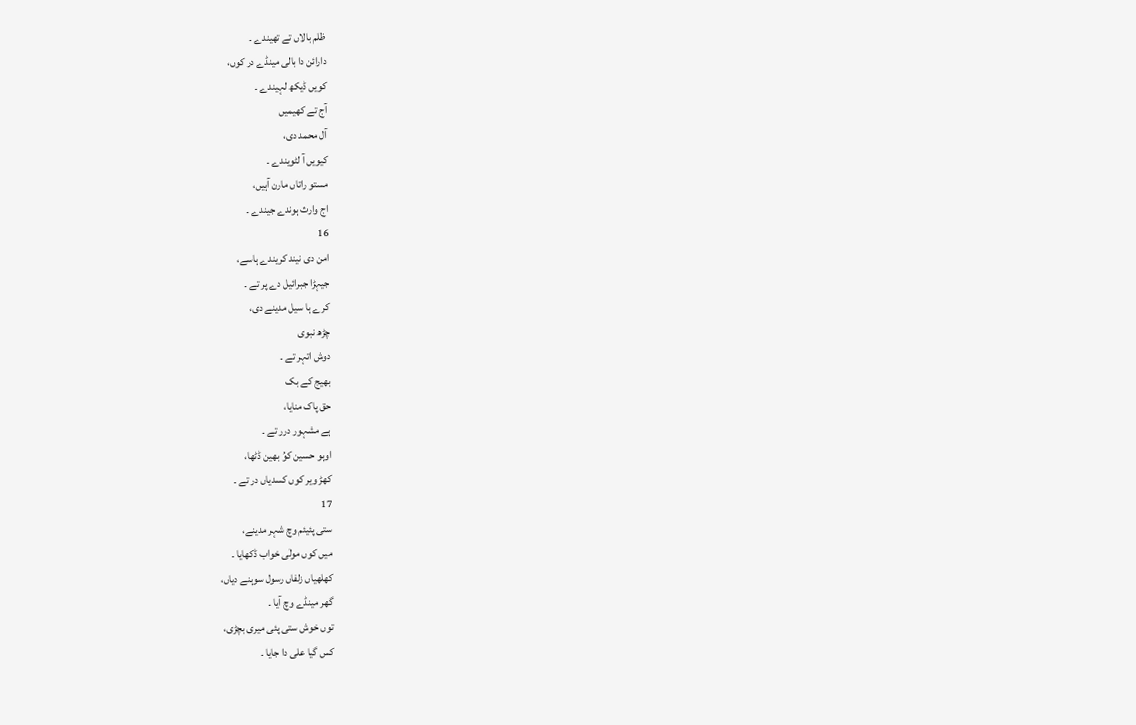ظلم بالاں تے تھیندے ۔
دارائن دا بالی مینڈے در کوں،
کویں ڈیکھ لہیندے ۔
آج تے کھیمیں
آل محمد دی،
کیویں آ لٹویندے ۔
مستو راتاں مارن آہیں،
اج وارث ہوندے جیندے ۔
16
امن دی نیند کریندے ہاسے،
جیہڑا جبرائیل دے پر تے ۔
کرے ہا سیل مدینے دی،
چڑھ نبوی
دوش اتہر تے ۔
بھیج کے بک
حق پاک منایا،
ہے مشہور درر تے ۔
اوہو حسین کوُ بھین ڈٹھا،
کھڑ ویر کوں کسدیاں در تے ۔
17
ستی پئیئم وچ شہر مدینے،
میں کوں مولٰی خواب ڈکھایا ۔
کھلھیاں زلفاں رسول سوہنے دیاں،
گھر مینڈے وچ آیا ۔
توں خوش ستی پئی میری بچڑی،
کس گیا علی دا جایا ۔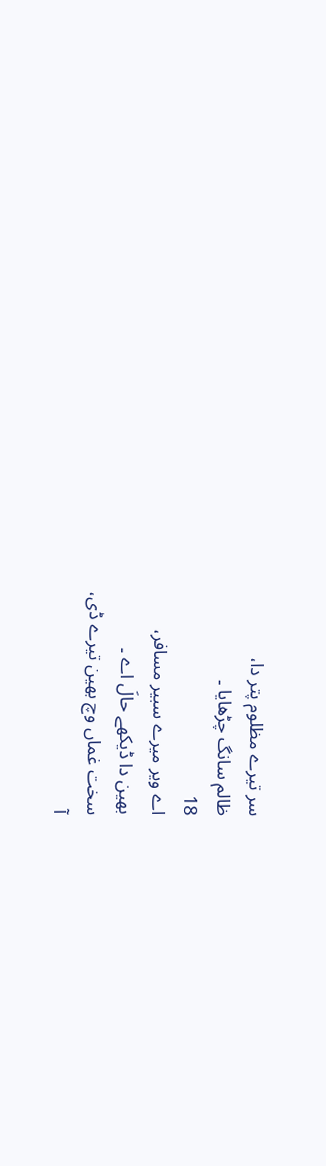سر تیرے مظلوم پتر دا،
ظالم سانگ چڑھایا ۔
18
اے ویر میرے سبیر مسافر،
بھین دا ڈیکھے حالَ اے ۔
سخت غماں وچ بھین تیرے ڈی،
آ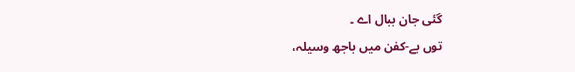گئی جان ببال اے ۔
توں بے-کفن میں باجھ وسیلہ،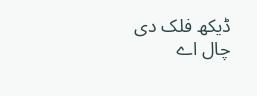ڈیکھ فلک دی چال اے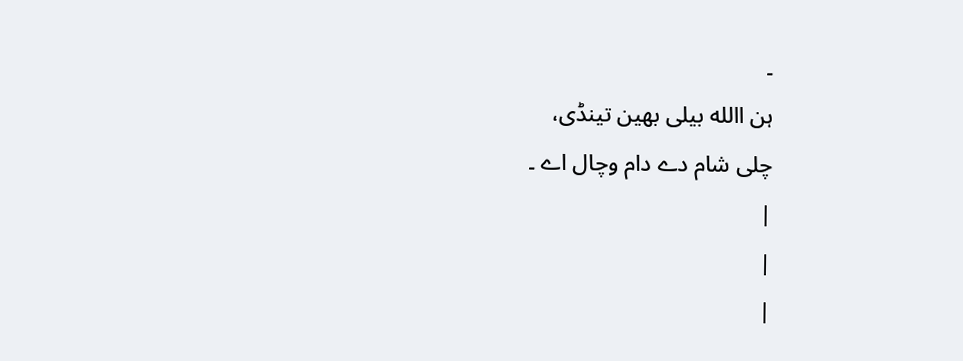۔
ہن االله بیلی بھین تینڈی،
چلی شام دے دام وچال اے ۔
|
|
|